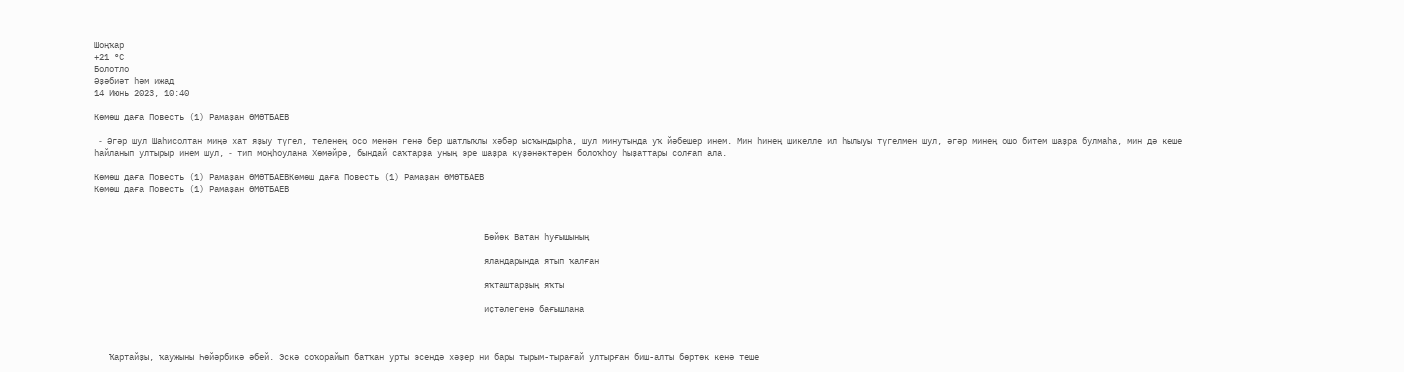Шоңҡар
+21 °С
Болотло
Әҙәбиәт һәм ижад
14 Июнь 2023, 10:40

Көмөш даға Повесть (1) Рамаҙан ӨМӨТБАЕВ

 ‑ Әгәр шул Шаһисолтан миңә хат яҙыу түгел, теленең осо менән генә бер шатлыҡлы хәбәр ысҡындырһа, шул минутында уҡ йәбешер инем. Мин һинең шикелле ил һылыуы түгелмен шул, әгәр минең ошо битем шаҙра булмаһа, мин дә кеше һайланып ултырыр инем шул, ‑ тип моңһоулана Хөмәйрә, бындай саҡтарҙа уның эре шаҙра күҙәнәктәрен болоҡһоу һыҙаттары солғап ала.

Көмөш даға Повесть (1) Рамаҙан ӨМӨТБАЕВКөмөш даға Повесть (1) Рамаҙан ӨМӨТБАЕВ
Көмөш даға Повесть (1) Рамаҙан ӨМӨТБАЕВ



                                                                              Бөйөк Ватан һуғышының

                                                                              яландарында ятып ҡалған

                                                                              яҡташтарҙың яҡты

                                                                              иҫтәлегенә бағышлана



   Ҡартайҙы, ҡаужыны Һөйәрбикә әбей. Эскә соҡорайып батҡан урты эсендә хәҙер ни бары тырым-тырағай ултырған биш-алты бөртөк кенә теше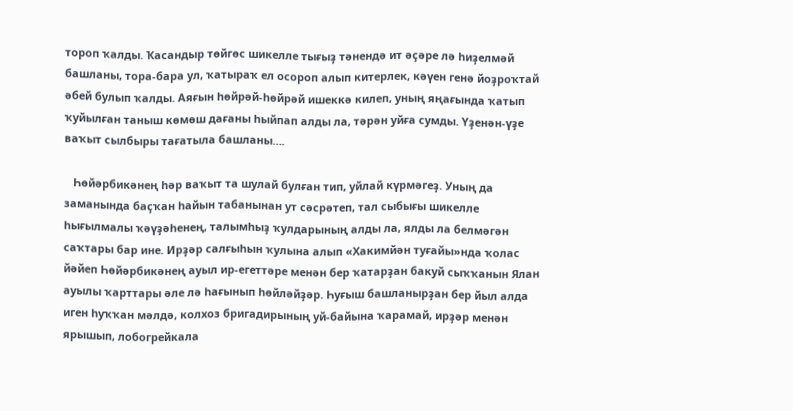тороп ҡалды. Ҡасандыр төйгөс шикелле тығыҙ тәнендә ит әҫәре лә һиҙелмәй башланы, тора-бара ул, ҡатыраҡ ел осороп алып китерлек, кәүен генә йоҙроҡтай әбей булып ҡалды. Аяғын һөйрәй-һөйрәй ишеккә килеп, уның яңағында ҡатып ҡуйылған таныш көмөш дағаны һыйпап алды ла, тәрән уйға сумды. Үҙенән-үҙе ваҡыт сылбыры тағатыла башланы….

   Һөйәрбикәнең һәр ваҡыт та шулай булған тип, уйлай күрмәгеҙ. Уның да заманында баҫҡан һайын табанынан ут сәсрәтеп, тал сыбығы шикелле һығылмалы ҡәүҙәһенең, талымһыҙ ҡулдарының алды ла, ялды ла белмәгән саҡтары бар ине. Ирҙәр салғыһын ҡулына алып «Хакимйән туғайы»нда ҡолас йәйеп Һөйәрбикәнең ауыл ир-егеттәре менән бер ҡатарҙан бакуй сыҡҡанын Ялан ауылы ҡарттары әле лә һағынып һөйләйҙәр. Һуғыш башланырҙан бер йыл алда иген һуҡҡан мәлдә, колхоз бригадирының уй-байына ҡарамай, ирҙәр менән ярышып, лобогрейкала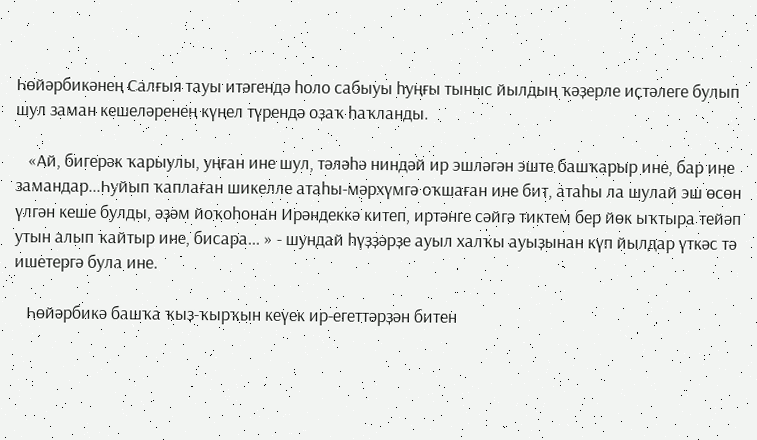Һөйәрбикәнең Салғыя тауы итәгендә һоло сабыуы һуңғы тыныс йылдың ҡәҙерле иҫтәлеге булып шул заман кешеләренең күңел түрендә оҙаҡ һаҡланды.

   «Ай, бигерәк ҡарыулы, уңған ине шул, тәләһә ниндәй ир эшләгән эште башҡарыр ине, бар ине замандар...Һуйып ҡаплаған шикелле атаһы-мәрхүмгә оҡшаған ине бит, атаһы ла шулай эш өсөн үлгән кеше булды, әҙәм йоҡоһонан Ирәндеккә китеп, иртәнге сәйгә тиктем бер йөк ыҡтыра тейәп утын алып ҡайтыр ине, бисара... » - шундай һүҙҙәрҙе ауыл халҡы ауыҙынан күп йылдар үткәс тә ишетергә була ине.

   Һөйәрбикә башҡа ҡыҙ-ҡырҡын кеүек ир-егеттәрҙән битен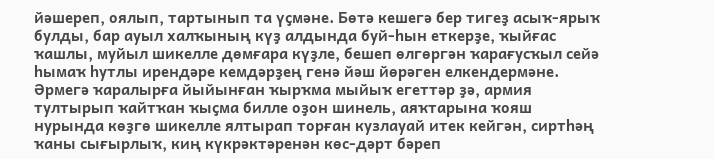йәшереп, оялып, тартынып та үҫмәне. Бөтә кешегә бер тигеҙ асыҡ-ярыҡ булды, бар ауыл халҡының күҙ алдында буй-һын еткерҙе, ҡыйғас ҡашлы, муйыл шикелле дөмғара күҙле, бешеп өлгөргән ҡарағусҡыл сейә һымаҡ һутлы ирендәре кемдәрҙең генә йәш йөрәген елкендермәне. Әрмегә ҡаралырға йыйынған ҡырҡма мыйыҡ егеттәр ҙә, армия тултырып ҡайтҡан ҡыҫма билле оҙон шинель, аяҡтарына ҡояш нурында көҙгө шикелле ялтырап торған кузлауай итек кейгән, сиртһәң ҡаны сығырлыҡ, киң күкрәктәренән көс-дәрт бәреп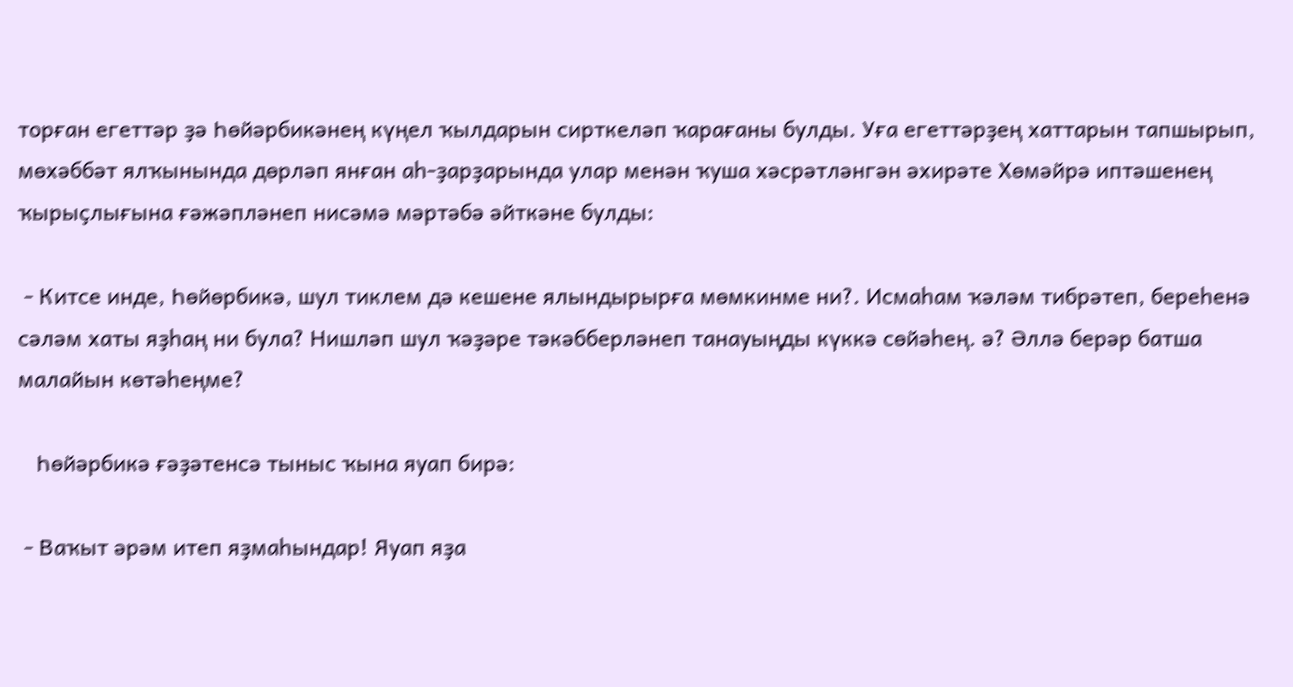торған егеттәр ҙә Һөйәрбикәнең күңел ҡылдарын сирткеләп ҡарағаны булды. Уға егеттәрҙең хаттарын тапшырып, мөхәббәт ялҡынында дөрләп янған аһ-ҙарҙарында улар менән ҡуша хәсрәтләнгән әхирәте Хөмәйрә иптәшенең ҡырыҫлығына ғәжәпләнеп нисәмә мәртәбә әйткәне булды:

 - Китсе инде, Һөйөрбикә, шул тиклем дә кешене ялындырырға мөмкинме ни?. Исмаһам ҡәләм тибрәтеп, береһенә сәләм хаты яҙһаң ни була? Нишләп шул ҡәҙәре тәкәбберләнеп танауыңды күккә сөйәһең. ә? Әллә берәр батша малайын көтәһеңме?

   Һөйәрбикә ғәҙәтенсә тыныс ҡына яуап бирә:

 - Ваҡыт әрәм итеп яҙмаһындар! Яуап яҙа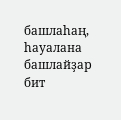башлаһаң, һауалана башлайҙар бит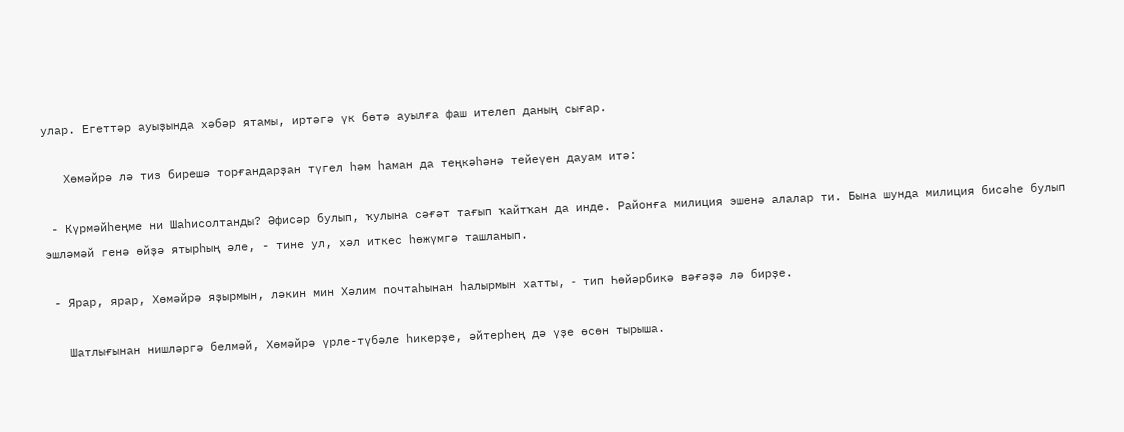улар. Егеттәр ауыҙында хәбәр ятамы, иртәгә үк бөтә ауылға фаш ителеп даның сығар.

   Хөмәйрә лә тиз бирешә торғандарҙан түгел һәм һаман да теңкәһәнә тейеүен дауам итә:

 - Күрмәйһеңме ни Шаһисолтанды? Әфисәр булып, ҡулына сәғәт тағып ҡайтҡан да инде. Районға милиция эшенә алалар ти. Бына шунда милиция бисәһе булып эшләмәй генә өйҙә ятырһың әле, - тине ул, хәл иткес һөжүмгә ташланып.

 - Ярар, ярар, Хөмәйрә яҙырмын, ләкин мин Хәлим почтаһынан һалырмын хатты, ‑ тип Һөйәрбикә вәғәҙә лә бирҙе.

   Шатлығынан нишләргә белмәй, Хөмәйрә үрле-түбәле һикерҙе, әйтерһең дә үҙе өсөн тырыша.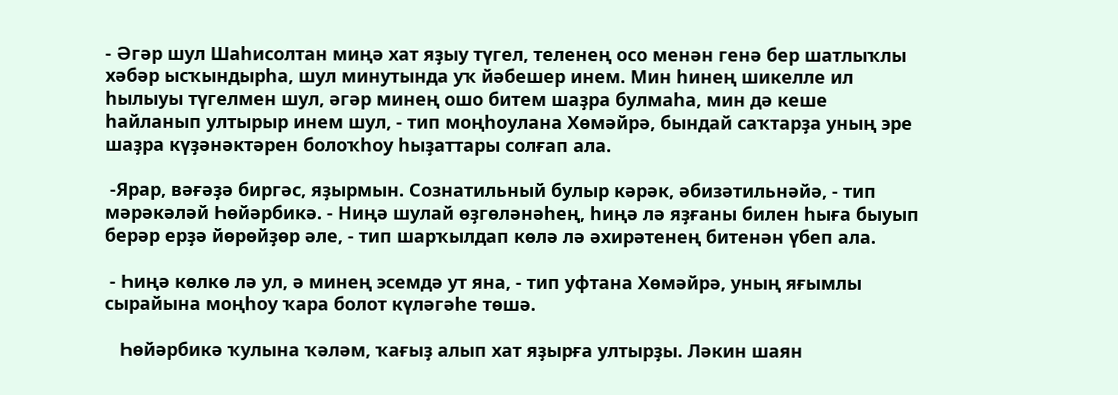‑ Әгәр шул Шаһисолтан миңә хат яҙыу түгел, теленең осо менән генә бер шатлыҡлы хәбәр ысҡындырһа, шул минутында уҡ йәбешер инем. Мин һинең шикелле ил һылыуы түгелмен шул, әгәр минең ошо битем шаҙра булмаһа, мин дә кеше һайланып ултырыр инем шул, ‑ тип моңһоулана Хөмәйрә, бындай саҡтарҙа уның эре шаҙра күҙәнәктәрен болоҡһоу һыҙаттары солғап ала.

 ‑Ярар, вәғәҙә биргәс, яҙырмын. Сознатильный булыр кәрәк, әбизәтильнәйә, ‑ тип мәрәкәләй Һөйәрбикә. - Ниңә шулай өҙгөләнәһең, һиңә лә яҙғаны билен һыға быуып берәр ерҙә йөрөйҙөр әле, ‑ тип шарҡылдап көлә лә әхирәтенең битенән үбеп ала.

 ‑ Һиңә көлкө лә ул, ә минең эсемдә ут яна, ‑ тип уфтана Хөмәйрә, уның яғымлы сырайына моңһоу ҡара болот күләгәһе төшә.

   Һөйәрбикә ҡулына ҡәләм, ҡағыҙ алып хат яҙырға ултырҙы. Ләкин шаян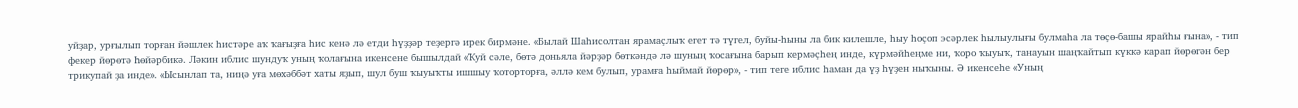уйҙар, урғылып торған йәшлек һистәре аҡ ҡағыҙға һис кенә лә етди һүҙҙәр теҙергә ирек бирмәне. «Былай Шаһисолтан ярамаҫлыҡ егет тә түгел, буйы-һыны ла бик килешле, һыу һоҫоп эсәрлек һылыулығы булмаһа ла төҫө-башы ярайһы ғына», ‑ тип фекер йөрөтә Һөйәрбикә. Ләкин иблис шундуҡ уның ҡолағына икенсене бышылдай «Ҡуй сәле, бөтә доньяла йәрҙәр бөткәндә лә шуның ҡосағына барып кермәҫһең инде, күрмәйһеңме ни, ҡоро ҡыуыҡ, танауын шаңҡайтып күккә карап йөрөгән бер трикупай ҙа инде». «Ысынлап та, ниңә уға мөхәббәт хаты яҙып, шул буш ҡыуыҡты ишшыу ҡоторторға, әллә кем булып, урамға һыймай йөрөр», ‑ тип теге иблис һаман да үҙ һүҙен ныҡыны. Ә икенсеһе «Уның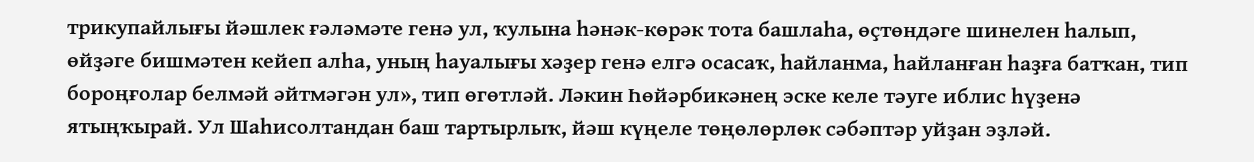трикупайлығы йәшлек ғәләмәте генә ул, ҡулына һәнәк-көрәк тота башлаһа, өҫтөндәге шинелен һалып, өйҙәге бишмәтен кейеп алһа, уның һауалығы хәҙер генә елгә осасаҡ, һайланма, һайланған һаҙға батҡан, тип бороңғолар белмәй әйтмәгән ул», тип өгөтләй. Ләкин Һөйәрбикәнең эске келе тәуге иблис һүҙенә ятыңҡырай. Ул Шаһисолтандан баш тартырлыҡ, йәш күңеле төңөлөрлөк сәбәптәр уйҙан эҙләй.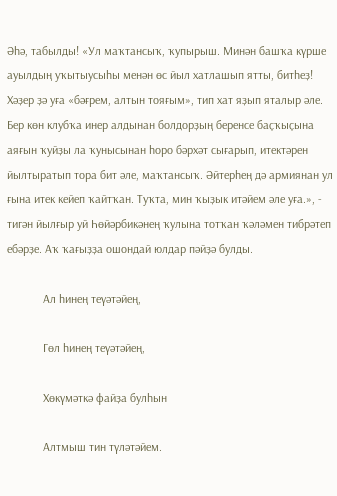Әһә, табылды! «Ул маҡтансыҡ, ҡупырыш. Минән башҡа күрше ауылдың уҡытыусыһы менән өс йыл хатлашып ятты, битһеҙ! Хәҙер ҙә уға «бәғрем, алтын тояғым», тип хат яҙып яталыр әле. Бер көн клубҡа инер алдынан болдорҙың беренсе баҫҡыҫына аяғын ҡуйҙы ла ҡунысынан һоро бәрхәт сығарып, итектәрен йылтыратып тора бит әле, маҡтансыҡ. Әйтерһең дә армиянан ул ғына итек кейеп ҡайтҡан. Туҡта, мин ҡыҙык итәйем әле уға.», ‑ тигән йылғыр уй Һөйәрбикәнең ҡулына тотҡан ҡәләмен тибрәтеп ебәрҙе. Аҡ ҡағыҙҙа ошондай юлдар пәйҙә булды.

            Ал һинең теүәтәйең,

            Гөл һинең теүәтәйең,

            Хөкүмәткә файҙа булһын

            Алтмыш тин түләтәйем.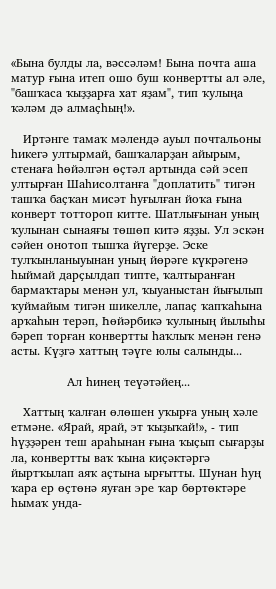«Бына булды ла, вәссәләм! Бына почта аша матур ғына итеп ошо буш конвертты ал әле, "башҡаса ҡыҙҙарға хат яҙам", тип ҡулыңа ҡәләм дә алмаҫһың!».

   Иртәнге тамаҡ мәлендә ауыл почтальоны һикегә ултырмай, башҡаларҙан айырым, стенаға һөйәлгән өҫтәл артында сәй эсеп ултырған Шаһисолтанға "доплатить" тигән ташҡа баҫҡан мисәт һуғылған йоҡа ғына конверт тоттороп китте. Шатлығынан уның ҡулынан сынаяғы төшөп китә яҙҙы. Ул эскән сәйен онотоп тышҡа йүгерҙе. Эске тулҡынланыуынан уның йөрәге күкрәгенә һыймай дарҫылдап типте, ҡалтыранған бармаҡтары менән ул, ҡыуаныстан йығылып ҡуймайым тигән шикелле, лапаҫ ҡапҡаһына арҡаһын терәп, Һөйәрбикә ҡулының йылыһы бәреп торған конвертты һаҡлыҡ менән генә асты. Күҙгә хаттың тәүге юлы салынды...

              Ал һинең теүәтәйең...

   Хаттың ҡалған өлөшен уҡырға уның хәле етмәне. «Ярай, ярай, эт ҡыҙыҡай!», ‑ тип һүҙҙәрен теш араһынан ғына ҡыҫып сығарҙы ла, конвертты ваҡ ҡына киҫәктәргә йыртҡылап аяҡ аҫтына ырғытты. Шунан һуң ҡара ер өҫтөнә яуған эре ҡар бөртөктәре һымаҡ унда-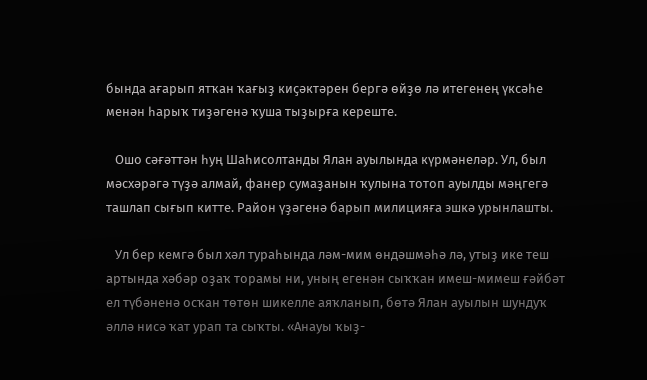бында ағарып ятҡан ҡағыҙ киҫәктәрен бергә өйҙө лә итегенең үксәһе менән һарыҡ тиҙәгенә ҡуша тыҙырға кереште.

   Ошо сәғәттән һуң Шаһисолтанды Ялан ауылында күрмәнеләр. Ул, был мәсхәрәгә түҙә алмай, фанер сумаҙанын ҡулына тотоп ауылды мәңгегә ташлап сығып китте. Район үҙәгенә барып милицияға эшкә урынлашты.

   Ул бер кемгә был хәл тураһында ләм-мим өндәшмәһә лә, утыҙ ике теш артында хәбәр оҙаҡ торамы ни, уның егенән сыҡҡан имеш-мимеш ғәйбәт ел түбәненә осҡан төтөн шикелле аяҡланып, бөтә Ялан ауылын шундуҡ әллә нисә ҡат урап та сыҡты. «Анауы ҡыҙ-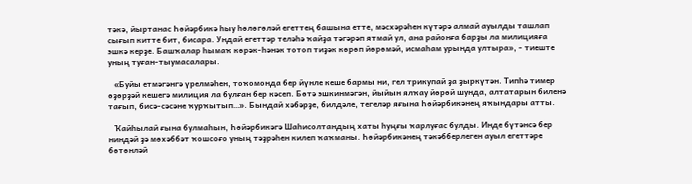тәкә, йыртанас Һөйәрбикә һыу һөлөгөләй егеттең башына етте, мәсхәрәһен күтәрә алмай ауылды ташлап сығып китте бит, бисара. Ундай егеттәр теләһә ҡайҙа тәгәрәп ятмай ул, ана районға барҙы ла милицияға эшкә керҙе. Башҡалар һымаҡ көрәк-һәнәк тотоп тиҙәк көрөп йөрөмәй, исмаһам урында ултыра», ‑ тиеште уның туған-тыумасалары.

   «Буйы етмәгәнгә үрелмәһен, тоҡомонда бер йүнле кеше бармы ни, гел трикупай ҙа ҙыркүтән. Типһә тимер өҙөрҙәй кешегә милиция ла булған бер кәсеп. Бөтә эшкинмәгән, йыйын ялҡау йөрөй шунда, алтатарын биленә тағып, бисә-сәсәне ҡурҡытып…». Бындай хәбәрҙе, билдәле, тегеләр яғына Һөйәрбикәнең яҡындары атты.

   Ҡайһылай ғына булмаһын, Һөйәрбикәгә Шаһисолтандың хаты һуңғы ҡарлуғас булды. Инде бүтәнсә бер ниндәй ҙә мөхәббәт ҡошсоғо уның тәҙрәһен килеп ҡаҡманы. Һөйәрбикәнең тәкәбберлеген ауыл егеттәре бөтөнләй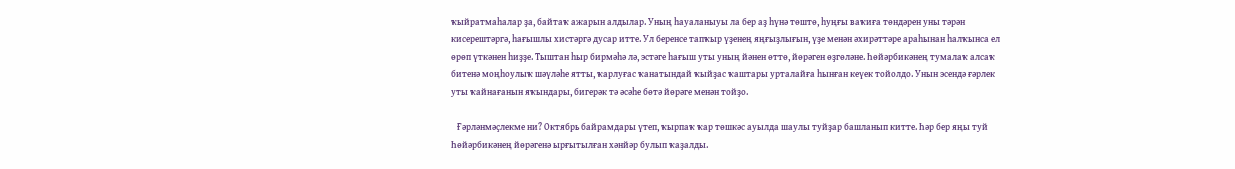ҡыйратмаһалар ҙа, байтаҡ ажарын алдылар. Уның һауаланыуы ла бер аҙ һүнә төштө, һуңғы ваҡиға төндәрен уны тәрән кисерештәргә, һағышлы хистәргә дусар итте. Ул беренсе тапҡыр үҙенең яңғыҙлығын, үҙе менән әхирәттәре араһынан һалҡынса ел өрөп үткәнен һиҙҙе. Тыштан һыр бирмәһә лә, эстәге һағыш уты уның йәнен өттө, йөрәген өҙгөләне. Һөйәрбикәнең тумалаҡ алсаҡ битенә моңһоулыҡ шәүләһе ятты, ҡарлуғас ҡанатындай ҡыйҙас ҡаштары урталайға һынған кеүек тойолдо. Унын эсендә ғәрлек уты ҡайнағанын яҡындары, бигерәк тә әсәһе бөтә йөрәге менән тойҙо.

   Ғәрләнмәҫлекме ни? Октябрь байрамдары үтеп, ҡырпаҡ ҡар төшкәс ауылда шаулы туйҙар башланып китте. Һәр бер яңы туй Һөйәрбикәнең йөрәгенә ырғытылған хәнйәр булып ҡаҙалды.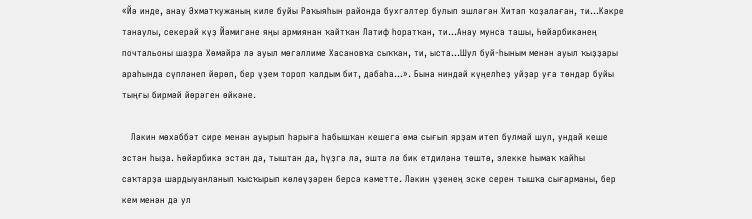«Йә инде, анау Әхмәтҡужаның киле буйы Раҡыяһын районда бухгалтер булып эшләгән Хитап ҡоҙалаған, ти…Кәкре танаулы, секерәй күҙ Йәмигәне яңы армиянан ҡайтҡан Латиф һоратҡан, ти…Анау мунса ташы, Һөйәрбикәнең почтальоны шаҙра Хөмәйрә лә ауыл мөгәллиме Хасановҡа сыҡҡан, ти, ыста…Шул буй-һыным менән ауыл ҡыҙҙары араһында сүпләнеп йөрөп, бер үҙем тороп ҡалдым бит, дабаһа…». Бына ниндәй күңелһеҙ уйҙар уға төндәр буйы тыңғы бирмәй йөрәген өйкәне.

   Ләкин мөхәббәт сире менән ауырып һарыға һабышҡан кешегә өмә сығып ярҙам итеп булмай шул, ундай кеше эстән һыҙа. Һөйәрбикә эстән дә, тыштан да, һүҙгә лә, эштә лә бик етдиләнә төштө, элекке һымаҡ ҡайһы саҡтарҙа шардыуанланып ҡысҡырып көлөүҙәрен берсә кәметте. Ләкин үҙенең эске серен тышҡа сығарманы, бер кем менән дә ул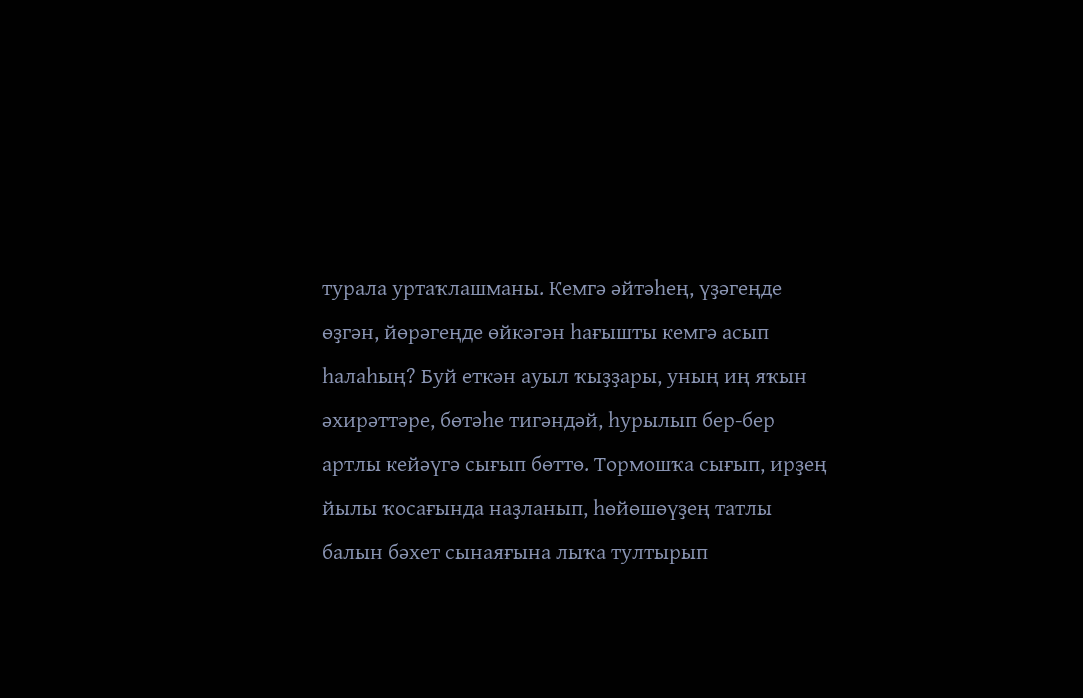турала уртаҡлашманы. Кемгә әйтәһең, үҙәгеңде өҙгән, йөрәгеңде өйкәгән һағышты кемгә асып һалаһың? Буй еткән ауыл ҡыҙҙары, уның иң яҡын әхирәттәре, бөтәһе тигәндәй, һурылып бер-бер артлы кейәүгә сығып бөттө. Тормошҡа сығып, ирҙең йылы ҡосағында наҙланып, һөйөшөүҙең татлы балын бәхет сынаяғына лыҡа тултырып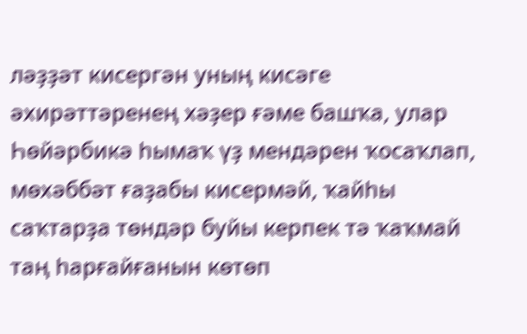ләҙҙәт кисергән уның кисәге әхирәттәренең хәҙер ғәме башҡа, улар Һөйәрбикә һымаҡ үҙ мендәрен ҡосаҡлап, мөхәббәт ғаҙабы кисермәй, ҡайһы саҡтарҙа төндәр буйы керпек тә ҡаҡмай таң һарғайғанын көтөп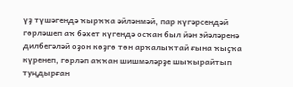үҙ түшәгендә ҡырҡҡа әйләнмәй, пар күгәрсендәй гөрләшеп аҡ бәхет күгендә осҡан был йән эйәләренә дилбегәләй оҙон көҙгө төн арҡалыҡтай ғына ҡыҫҡа күренеп, гөрләп аҡҡан шишмәләрҙе шыҡырайтып туңдырған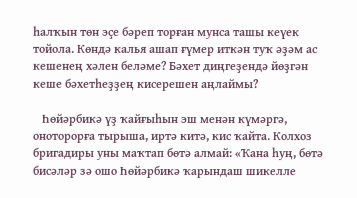һалҡын төн эҫе бәреп торған мунса ташы кеүек тойола. Көндә калья ашап ғүмер иткән туҡ әҙәм ас кешенең хәлен беләме? Бәхет диңгеҙендә йөҙгән кеше бәхетһеҙҙең кисерешен аңлаймы?

   Һөйәрбикә үҙ ҡайғыһын эш менән күмәргә, оноторорға тырыша, иртә китә, кис ҡайта. Колхоз бригадиры уны маҡтап бөтә алмай: «Ҡана һуң, бөтә бисәләр зә ошо Һөйәрбикә ҡарындаш шикелле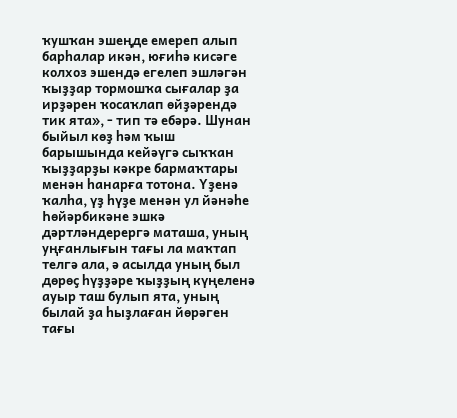ҡушҡан эшеңде емереп алып барһалар икән, юғиһә кисәге колхоз эшендә егелеп эшләгән ҡыҙҙар тормошҡа сығалар ҙа ирҙәрен ҡосаҡлап өйҙәрендә тик ята», ‑ тип тә ебәрә. Шунан быйыл көҙ һәм ҡыш барышында кейәүгә сыҡҡан ҡыҙҙарҙы кәкре бармаҡтары менән һанарға тотона. Үҙенә ҡалһа, үҙ һүҙе менән ул йәнәһе Һөйәрбикәне эшкә дәртләндерергә маташа, уның уңғанлығын тағы ла маҡтап телгә ала, ә асылда уның был дөрөҫ һүҙҙәре ҡыҙҙың күңеленә ауыр таш булып ята, уның былай ҙа һыҙлаған йөрәген тағы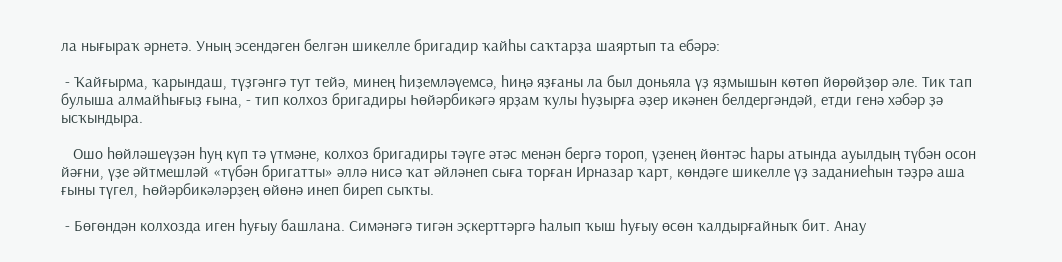ла нығыраҡ әрнетә. Уның эсендәген белгән шикелле бригадир ҡайһы саҡтарҙа шаяртып та ебәрә:

 ‑ Ҡайғырма, ҡарындаш, түҙгәнгә тут тейә, минең һиҙемләүемсә, һиңә яҙғаны ла был доньяла үҙ яҙмышын көтөп йөрөйҙөр әле. Тик тап булыша алмайһығыҙ ғына, ‑ тип колхоз бригадиры Һөйәрбикәгә ярҙам ҡулы һуҙырға әҙер икәнен белдергәндәй, етди генә хәбәр ҙә ысҡындыра.

   Ошо һөйләшеүҙән һуң күп тә үтмәне, колхоз бригадиры тәүге әтәс менән бергә тороп, үҙенең йөнтәс һары атында ауылдың түбән осон йәғни, үҙе әйтмешләй «түбән бригатты» әллә нисә ҡат әйләнеп сыға торған Ирназар ҡарт, көндәге шикелле үҙ заданиеһын тәҙрә аша ғыны түгел, Һөйәрбикәләрҙең өйөнә инеп биреп сыҡты.

 ‑ Бөгөндән колхозда иген һуғыу башлана. Симәнәгә тигән эҫкерттәргә һалып ҡыш һуғыу өсөн ҡалдырғайныҡ бит. Анау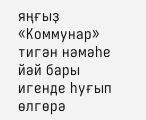яңғыҙ «Коммунар» тигән нәмәһе йәй бары игенде һуғып өлгөрә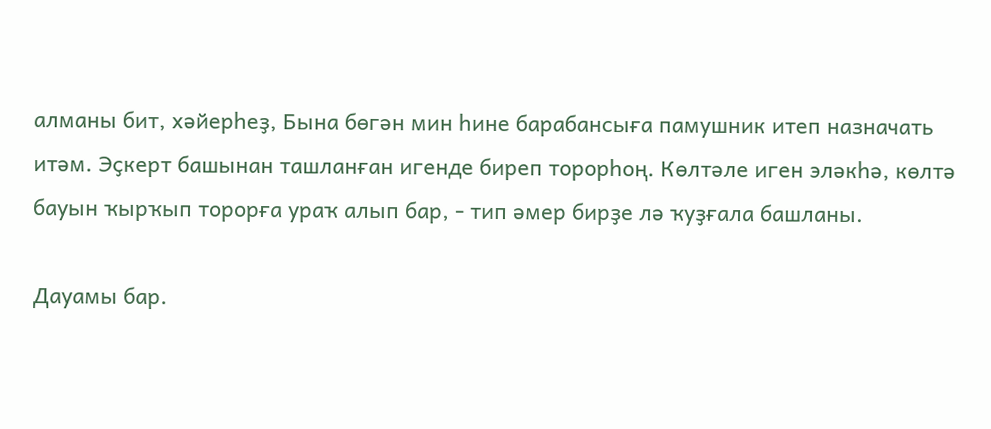алманы бит, хәйерһеҙ, Бына бөгән мин һине барабансыға памушник итеп назначать итәм. Эҫкерт башынан ташланған игенде биреп торорһоң. Көлтәле иген эләкһә, көлтә бауын ҡырҡып торорға ураҡ алып бар, ‑ тип әмер бирҙе лә ҡуҙғала башланы.

Дауамы бар.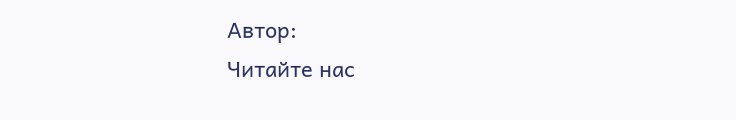Автор:
Читайте нас